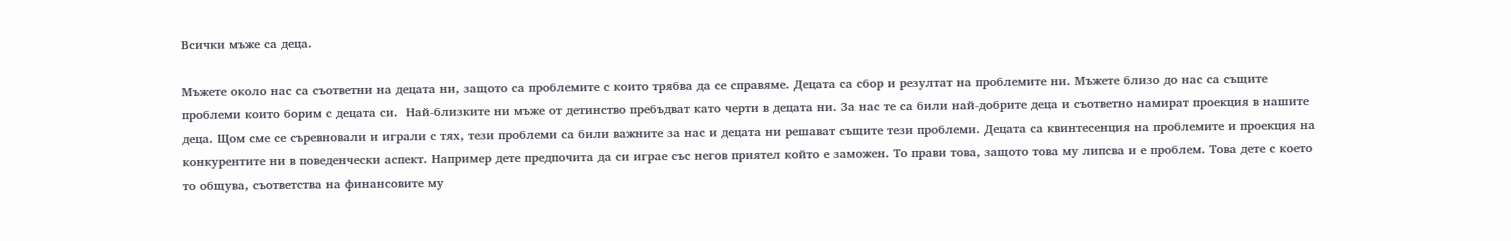Всички мъже са деца.

Мъжете около нас са съответни на децата ни, защото са проблемите с които трябва да се справяме. Децата са сбор и резултат на проблемите ни. Мъжете близо до нас са същите проблеми които борим с децата си.  Най-близките ни мъже от детинство пребъдват като черти в децата ни. За нас те са били най-добрите деца и съответно намират проекция в нашите деца. Щом сме се съревновали и играли с тях, тези проблеми са били важните за нас и децата ни решават същите тези проблеми. Децата са квинтесенция на проблемите и проекция на конкурентите ни в поведенчески аспект. Например дете предпочита да си играе със негов приятел който е заможен. То прави това, защото това му липсва и е проблем. Това дете с което то общува, съответства на финансовите му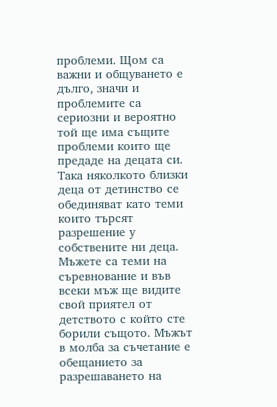проблеми. Щом са важни и общуването е дълго, значи и проблемите са сериозни и вероятно той ще има същите проблеми които ще предаде на децата си. Така няколкото близки деца от детинство се обединяват като теми които търсят разрешение у собствените ни деца. Мъжете са теми на съревнование и във всеки мъж ще видите свой приятел от детството с който сте борили същото. Мъжът в молба за съчетание е обещанието за разрешаването на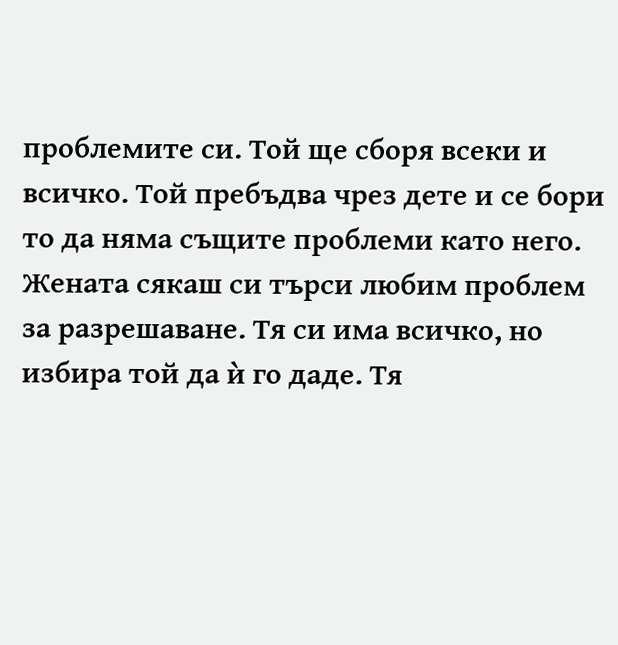проблемите си. Той ще сборя всеки и всичко. Той пребъдва чрез дете и се бори то да няма същите проблеми като него. Жената сякаш си търси любим проблем за разрешаване. Тя си има всичко, но избира той да ѝ го даде. Тя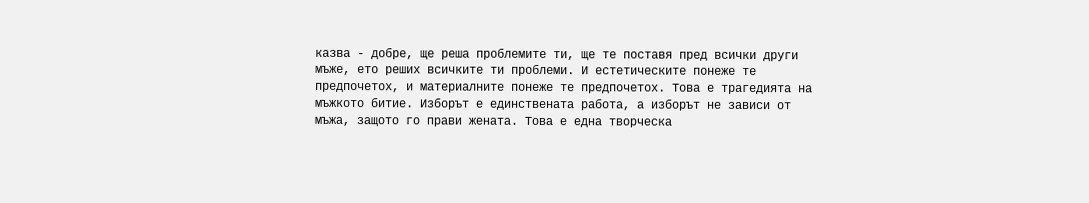казва - добре, ще реша проблемите ти, ще те поставя пред всички други мъже, ето реших всичките ти проблеми. И естетическите понеже те предпочетох, и материалните понеже те предпочетох. Това е трагедията на мъжкото битие. Изборът е единствената работа, а изборът не зависи от мъжа, защото го прави жената. Това е една творческа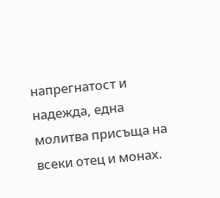напрегнатост и надежда, една молитва присъща на всеки отец и монах.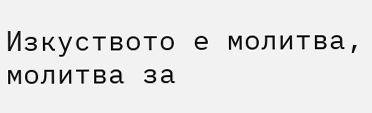Изкуството е молитва, молитва за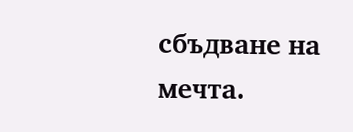сбъдване на мечта.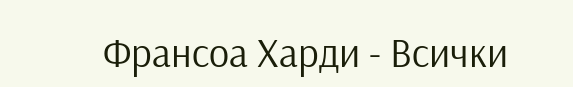Франсоа Харди - Всички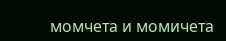момчета и момичета